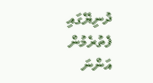ދުނިޔޭގައި ފެތުރެމުން އަންނަ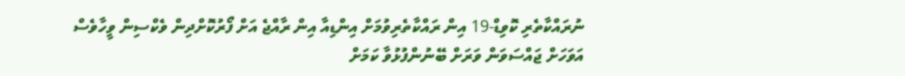ނުރައްކާތެރި ކޮވިޑް-19 އިން ރައްކާތެރިވުމަށް އިންޑިއާ އިން ރާއްޖެ އަށް ފޯރުކޮށްދިން ވެކްސިން ވީހާވެސް އަވަހަށް ޖައްސަވަން ވަރަށް ބޭނުންފުޅުވާ ކަމަށް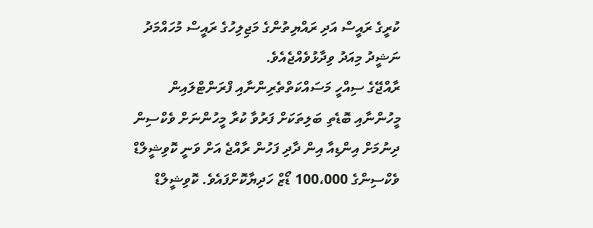ކުރީގެ ރައީސް އަދި ރައްޔިތުންގެ މަޖިލިހުގެ ރައީސް މުހައްމަދު ނަޝީދު މިއަދު ވިދާޅުވެއްޖެއެވެ.
ރާއްޖޭގެ ސިއްހީ މަސައްކަތްތެރިންނާއި ފްރަންޓްލައިން މީހުންނާއި ބޮޑެތި ބަލިތަކަށް ފަރުވާ ކުރާ މީހުންނަށް ވެކްސިން ދިނުމަށް އިންޑިއާ އިން ދާދި ފަހުން ރާއްޖެ އަށް ވަނީ ކޮވިޝީލްޑް ވެކްސިންގެ 100،000 ޑޯޒް ހަދިޔާކޮށްފައެވެ. ކޮވިޝީލްޑް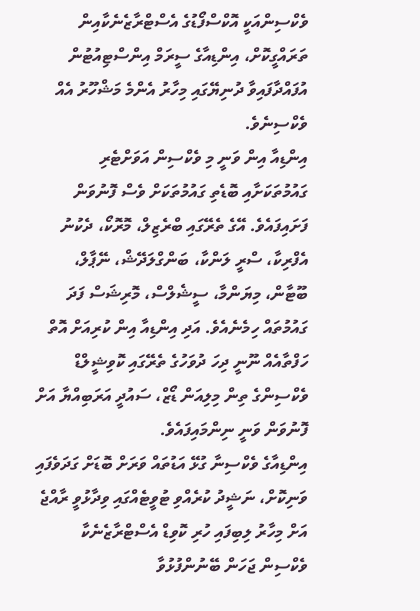ވެކްސިންއަކީ އޮކްސްފޯޑުގެ އެސްޓްރާޒެނެކާއިން ތަރައްގީކޮށް، އިންޑިއާގެ ސީރަމް އިންސްޓިއުޓުން އުފައްދާފައިވާ ދުނިޔޭގައި މިހާރު އެންމެ މަޝްހޫރު އެއް ވެކްސިނެވެ.
އިންޑިއާ އިން ވަނީ މި ވެކްސިން އަވަށްޓެރި ގައުމުތަކަށާއި ބޮޑެތި ގައުމުތަކަށް ވެސް ފޮނުވަން ފަށައިފައެވެ. އޭގެ ތެރޭގައި ބްރެޒިލް، މޮރޮކޯ، ދެކުނު އެފްރިކާ، ސްރީ ލަންކާ، ބަންގްލަދޭޝް، ނޭޕާލް، ބޫޓާން، މިޔަންމާ، ސީޝެލްސް، މޮރިޝަސް ފަދަ ގައުމުތައް ހިމެނެއެވެ. އަދި އިންޑިއާ އިން ކުރިއަށް އޮތް ހަފްތާއެއް ނޫނީ ދިހަ ދުވަހުގެ ތެރޭގައި ކޮވިޝީލްޑް ވެކްސިންގެ ތިން މިލިއަން ޑޯޒް، ސައުދީ އަރަބިއްޔާ އަށް ފޮނުވަން ވަނީ ނިންމައިފައެވެ.
އިންޑިއާގެ ވެކްސިނާ ގުޅޭ އަޑުތައް ވަރަށް ބޮޑަށް ގަދަވެފައި ވަނިކޮށް، ނަޝީދު ކުރެއްވި ޓުވީޓެއްގައި ވިދާޅުވީ ރާއްޖެ އަށް މިހާރު ލިބިފައި ހުރި ކޮވިޑް އެސްޓްރާޒެނެކާ ވެކްސިން ޖަހަން ބޭނުންފުޅުވާ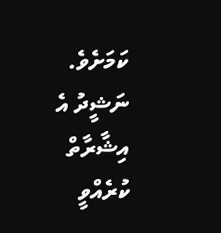ކަމަށެވެ. ނަޝީދު އެ އިޝާރާތް ކުރެއްވީ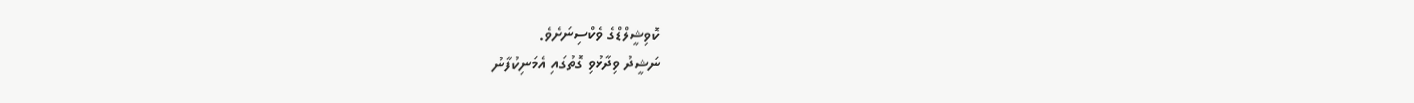ކޮވިޝީލްޑްގެ ވެކްސިނަށެވެ.
ނަޝީދު ވިދާޅުވި ގޮތުގައި އެމަނިކުފާނު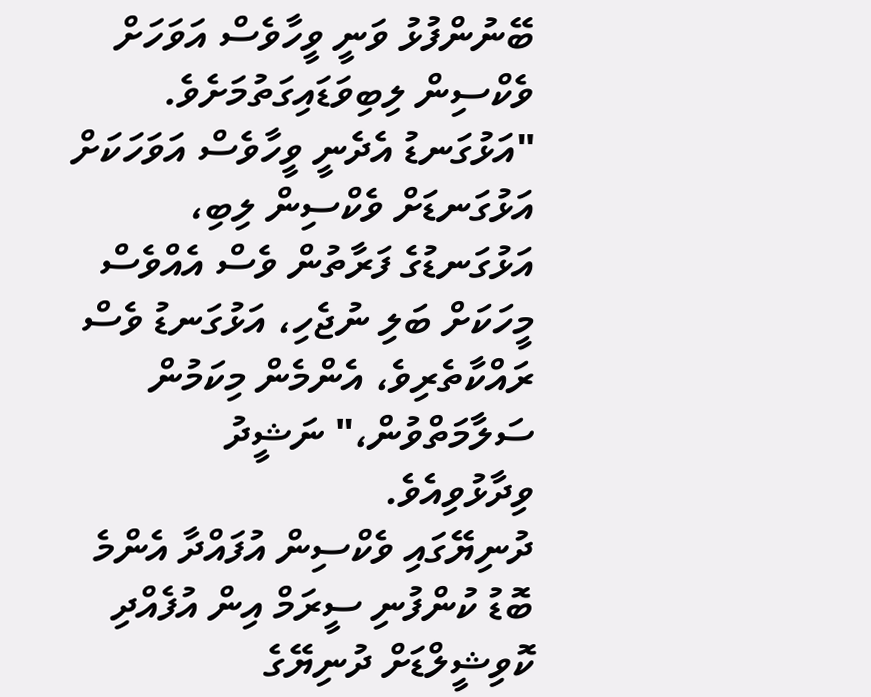ބޭނުންފުޅު ވަނީ ވީހާވެސް އަވަހަށް ވެކްސިން ލިބިވަޑައިގަތުމަށެވެ.
"އަޅުގަނޑު އެދެނީ ވީހާވެސް އަވަހަކަށް އަޅުގަނޑަށް ވެކްސިން ލިބި، އަޅުގަނޑުގެ ފަރާތުން ވެސް އެއްވެސް މީހަކަށް ބަލި ނުޖެހި، އަޅުގަނޑު ވެސް ރައްކާތެރިވެ، އެންމެން މިކަމުން ސަލާމަތްވުން،" ނަޝީދު ވިދާޅުވިއެވެ.
ދުނިޔޭގައި ވެކްސިން އުފައްދާ އެންމެ ބޮޑު ކުންފުނި ސީރަމް އިން އުފެއްދި ކޮވިޝީލްޑަށް ދުނިޔޭގެ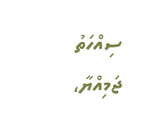ސިއްހަތު ޖަމިއްޔާ،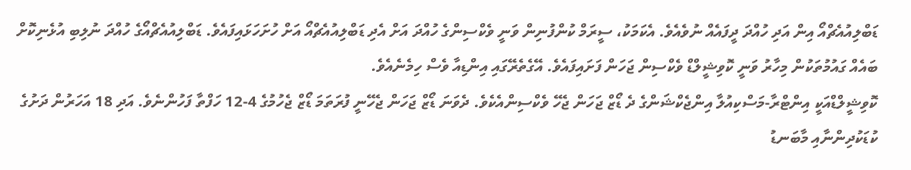ޑަބްލިއުއެޗްއޯ އިން އަދި ހުއްދަ ދީފައެއް ނުވެއެވެ. އެކަމަކު، ސީރަމް ކުންފުނިން ވަނީ ވެކްސިންގެ ހުއްދަ އަށް އެދި ޑަބްލިއުއެޗްއޯ އަށް ހުށަހަޅައިފައެވެ. ޑަބްލިއުއެޗްއޯގެ ހުއްދަ ނުލިބި އުޅެނިކޮށް ބައެއް ގައުމުތަކުން މިހާރު ވަނީ ކޮވިޝީލްޑް ވެކްސިން ޖަހަން ފަށައިފައެވެ. އޭގެތެރޭގައި އިންޑިއާ ވެސް ހިމެނެއެވެ.
ކޮވިޝީލްޑްއަކީ އިންޓްރާ-މަސްކިއުލާ އިންޖެކްޝަންގެ ދެ ޑޯޒް ޖަހަން ޖެހޭ ވެކްސިންއެކެވެ. ދެވަނަ ޑޯޒް ޖަހަން ޖެހޭނީ ފުރަތަމަ ޑޯޒް ޖެހުމުގެ 4-12 ހަފްތާ ފަހުންނެވެ. އަދި 18 އަހަރުން ދަށުގެ ކުޑަކުދިންނާއި މާބަނޑު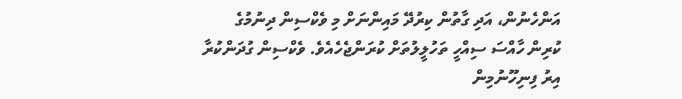އަންހެނުން، އަދި ގާތުން ކިރުދޭ މައިންނަށް މި ވެކްސިން ދިނުމުގެ ކުރިން ހާއްސަ ސިއްހީ ތަހުލީލުތަށް ކުރަންޖެހެއެވެ. ވެކްސިން ގުދަންކުރާ އިރު ފިނިހޫނުމިން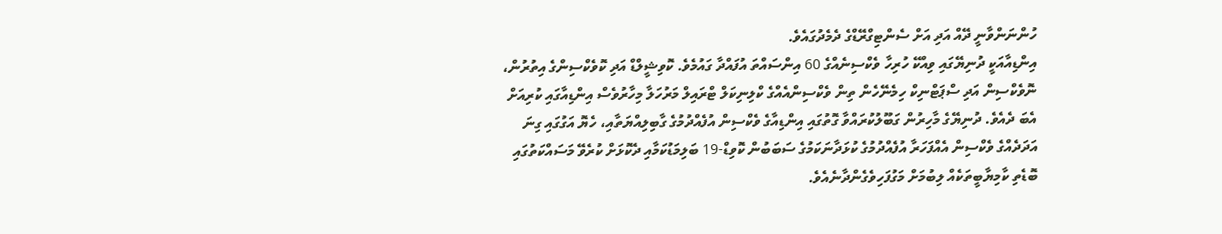ހުންނަންވާނީ ދޭއް އަދި އަށް ސެންޓިގްރޭޑްގެ ދެމެދުގައެވެ.
އިންޑިއާއަކީ ދުނިޔޭގައި ވިއްކޭ ހުރިހާ ވެކްސިނެއްގެ 60 އިންސައްތަ އުފައްދާ ގައުމެވެ. ކޮވިޝީލްޑް އަދި ކޮވެކްސިންގެ އިތުރުން، ނޮވެކްސިން އަދި ސްޕަޓްނިކް ހިމެނޭހެން ތިން ވެކްސިންއެއްގެ ކްލިނިކަލް ޓްރައިލް މަރުހަލާ މިހާރުވެސް އިންޑިއާގައި ކުރިއަށް އެބަ ދެއެވެ. ދުނިޔޭގެ މާހިރުން ގަބޫލުކުރައްވާ ގޮތުގައި އިންޑިއާގެ ވެކްސިން އުފެއްދުމުގެ ގާބިލިއްޔަތާއި، ހެޔޮ އަގުގައި ގިނަ އަދަދެއްގެ ވެކްސިން އެއްފަހަރާ އުފެއްދުމުގެ ކުޅަދާނަކަމުގެ ސަބަބުން ކޮވިޑް-19 ބަލިމަޑުކަމާއި ދެކޮޅަށް ކުރެވޭ މަސައްކަތުގައި ބޮޑެތި ކާމިޔާބީތަކެއް ލިބުމަށް މަގުފަހިވެގެންދާނެއެވެ.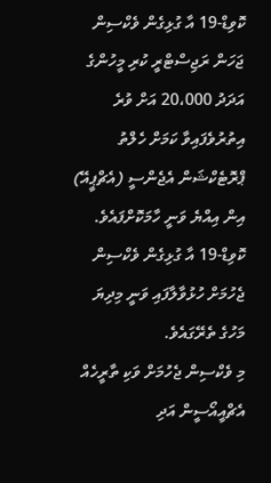ކޮވިޑް-19 އާ ގުޅިގެން ވެކްސިން ޖަހަން ރަޖިސްޓްރީ ކުރި މީހުންގެ އަދަދު 20،000 އަށް ވުރެ އިތުރުވެފައިވާ ކަމަށް ހެލްތު ޕްރޮޓެކްޝަން އެޖެންސީ (އެޗްޕީއޭ) އިން އިއްޔެ ވަނީ ހާމަކޮށްފައެވެ. ކޮވިޑް-19 އާ ގުޅިގެން ވެކްސިން ޖެހުމަށް ހުޅުވާލާފައި ވަނީ މިދިޔަ މަހުގެ ތެރޭގައެވެ.
މި ވެކްސިން ޖެހުމަށް ވަކި ތާރީހެއް އެޗްއީއޯސީން އަދި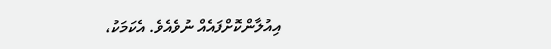އިއުލާންކޮށްފައެއް ނުވެއެވެ. އެކަމަކު،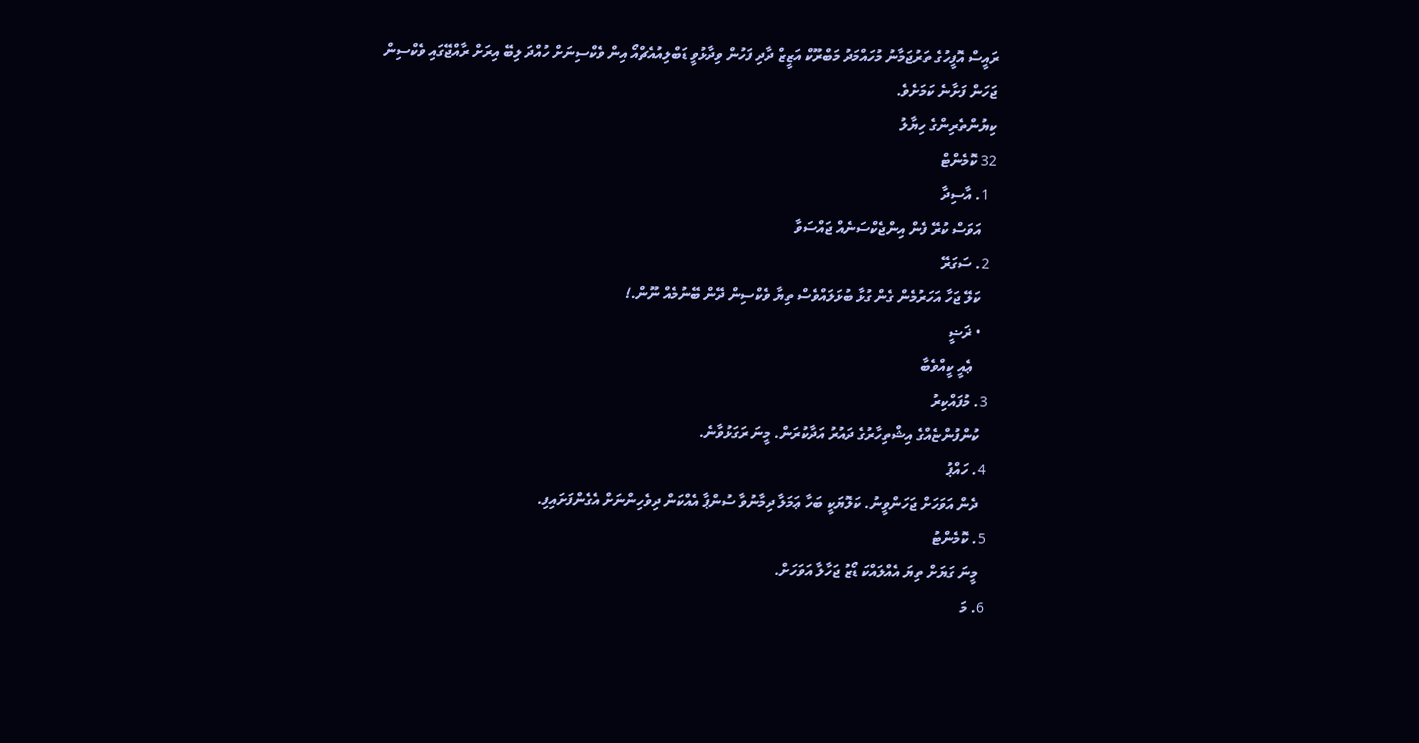ރައީސް އޮފީހުގެ ތަރުޖަމާނު މުހައްމަދު މަބްރޫކް އަޒީޒް ދާދި ފަހުން ވިދާޅުވީ ޑަބްލިއުއެޗްއޯ އިން ވެކްސިނަށް ހުއްދަ ލިބޭ އިރަށް ރާއްޖޭގައި ވެކްސިން ޖަހަން ފަށާނެ ކަމަށެވެ.
ކިޔުންތެރިންގެ ހިޔާލު
32 ކޮމެންޓް
  1. އާސިދާ
    އަވަސް ކުރޭ ފެން އިންޖެކްސަނެއް ޖައްސަވާ
  2. ސަގަރޭ
    ކަލޭ ޖަހާ އަހަރުމެން ގެން ގުޅާ ބުޅަލައްވެސް ތިޔާ ވެކްސިން ދޭން ބޭނުމެއް ނޫން.!
    • ޜަޟީ
      ޢެއީ ކީއްވެބާ
  3. މުފައްކިރު
    ކުންފުންޏެއްގެ އިޝްތިހާރުގެ ދައުރު އަދާކުރަން. މީނަ ރަގަޅުވާނެ.
  4. ހައްޕު
    ދެން އަވަހަށް ޖަހަންވީނު. ކަލޮޔަކީ ބަހާ ޢަމަލާ ދިމާނުވާ ސުންޕާ އެއްކަން ދިވެހިންނަށް އެގެންފަށައިފި.
  5. ކޮމެންޓު
    މީނަ ގަޔަށް ތިޔަ އެއްލައްކަ ޑޯޒު ޖަހާލާ އަވަހަށް.
  6. މަ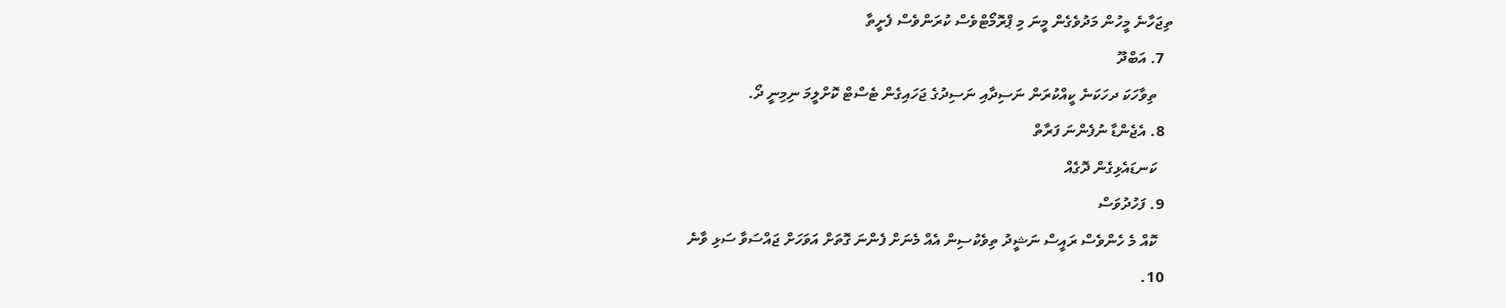ތިޖަހާނެ މީހުން މަދުވެގެން މީނަ މި ޕްރޮމޯޓްވެސް ކުރަންވެސް ފެށީތާ
  7. އަބްދޫ
    ތިވާހަކަ ދހަކަނެ ކީއްކުރަން ނަސިދާއި ނަސިދުގެ ޖަހައިގެން ޓެސްޓް ކޮށްލީމަ ނިމިނީ ދޯ.
  8. އެޖެންޑާ ނުފެންނަ ފަރާތް
    ކަނޑައެޅިގެން ދޮގެއް
  9. ފަހުދުވަސް
    ކޮއް މެ ހެންވެސް ރައީސް ނަޝީދު ތިވެކުސިން އެއް މެނަށް ފެންނަ ގޮތަށް އަވަހަށް ޖައްސަވާ ސަޅި ވާނެ
  10.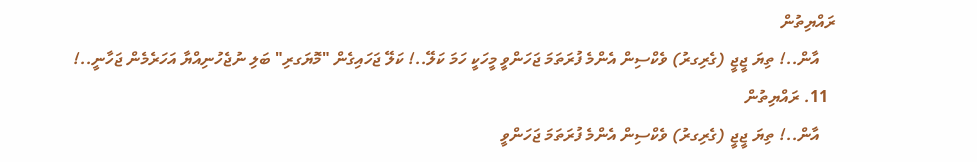ރައްޔިތުން
    އާން..! ތިޔަ ޖީޖީ (ގެރިގރު) ވެކްސިން އެންމެ ފުރަތަމަ ޖަހަންވީ މީހަކީ ހަމަ ކަލޭ..! ކަލޭ ޖަހައިގެން "މޮޔަގރި" ބަލި ނުޖެހުނިއްޔާ އަހަރެމެން ޖަހާނީ..!
  11. ރައްޔިތުން
    އާން..! ތިޔަ ޖީޖީ (ގެރިގރު) ވެކްސިން އެންމެ ފުރަތަމަ ޖަހަންވީ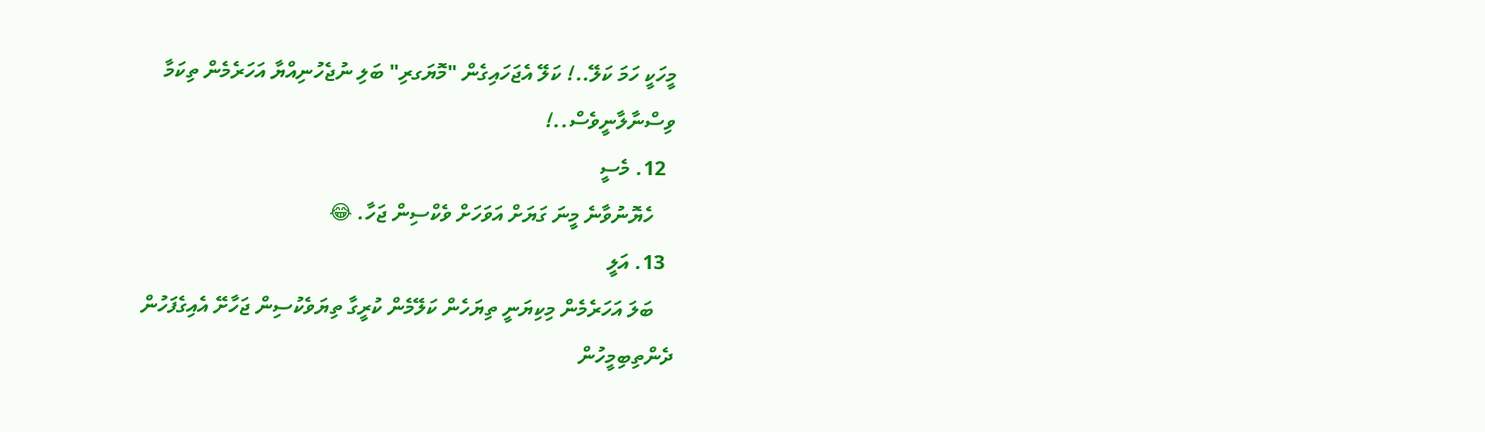މީހަކީ ހަމަ ކަލޭ..! ކަލޭ އެޖަހައިގެން "މޮޔަގރި" ބަލި ނުޖެހުނިއްޔާ އަހަރެމެން ތިކަމާ ވިސްނާލާނީވެސް..!
  12. މެސީ
    ހެޔޮނުވާނެ މީނަ ގަޔަށް އަވަހަށް ވެކްސިން ޖަހާ. 😂
  13. އަލީ
    ބަލަ އަހަރެމެން މިކިޔަނީ ތިޔަހެން ކަލޭމެން ކުރީގާ ތިޔަވެކުސިން ޖަހާށޭ އެއިގެފަހުން ދެންތިބިމީހުން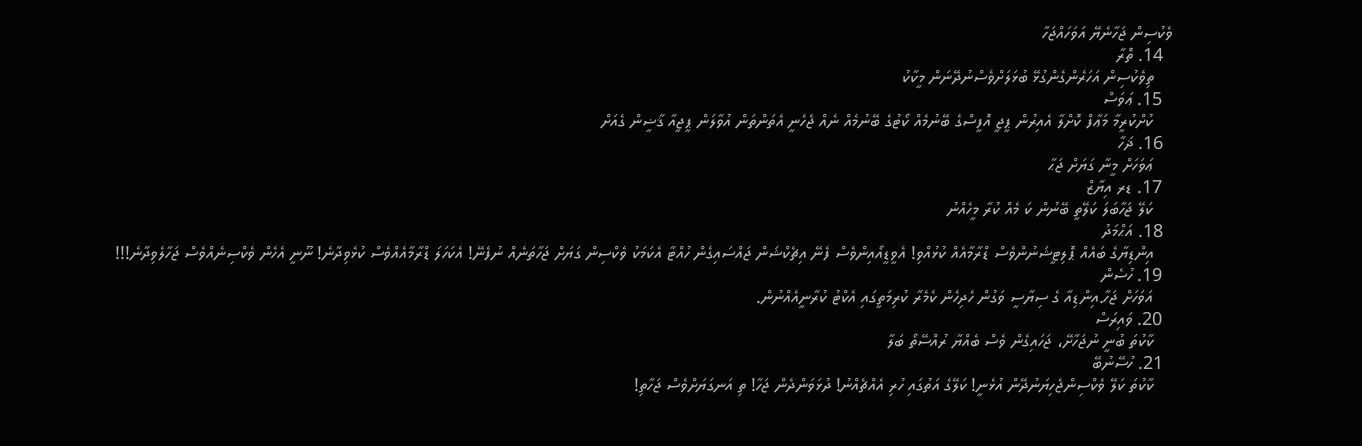ވެކުސިން ޖަހާނެޔޭ އަވަހައްޖަހާ
  14. ތޮރާ
    ތިވެކުސިން އަހަރެންގެންގުޅޭ ބުޅަލަށްވެސްނުދޭނަން މީކާކު
  15. ޢަވަސް
    ކުށްކުރީމާ މަޢާފް ކޮށްލާ އެއިރުން ޕީޖީ އޮފީސްގެ ބޭނުމެއް ކޯޓުގެ ބޭނުމެއް ނެއް ޖެހެނީ އެތަންތަން އުވާލަން ޕީޖީއާ ޤާޟީން ގެއަށް
  16. ޛަހާ
    ޢަވަހަށް މީނާ ގަޔަށް ޖަޙާ
  17. ޑރ އިޔާޒް
    ކަލޭ ޖަހާބަލަ ކަލޭތީ ބޭނުން ކަ މެއް ކުރާ މީހެއްނު
  18. އަޙްމަދު
    އިންޑިޔާގެ ބައެއް ޕޮލިޓީޝަނުންވެސް ޑްރާމާއެއް ކުޅުއްވި! އެވީޑީއޯއިންވެސް ފެނޭ އިޗެކްޝަން ޖައްސައިގެން ހުއްޓާ އެކަމަކު ވެކްސިން ގަޔަށް ޖަހާތަނެއް ނުފެނޭ! އެކަހަލަ ޑްރާމާއެއްވެސް ކުޅެވިދާނެ! ނޫނީ އެހެން ވެކްސިނެއްވެސް ޖަހާލެވިދާނެ!!!
  19. ހުސެން
    އަވަހަށް ޖަހާ.އިންޑިއާ ގެ ސިޔާސީ ވަގުން ހެދިހެން ކެމެރާ ކުރިމަތީގައި އެކްޓު ކުރާނީއެއްނުން.
  20. ވައިރަސް
    ކާކުތަ ބުނީ ނުޖަހާށޭ، ޖަހައިގެން ވެސް ބެއްޔާ ރުއްސޭތޯ ބަލާ
  21. ހުސޭނުބޭ
    ކާކުތަ ކަލޭ ވެކްސިންޖެހިޔަނުދޭން އުޅެނީ! ކަލޭގެ އަތުގައި ހުރި އެއްޗެއްނު! ދުޅަވަންދެން ޖަހާ! ތި އަނގަޔަށްވެސް ޖަހާތި!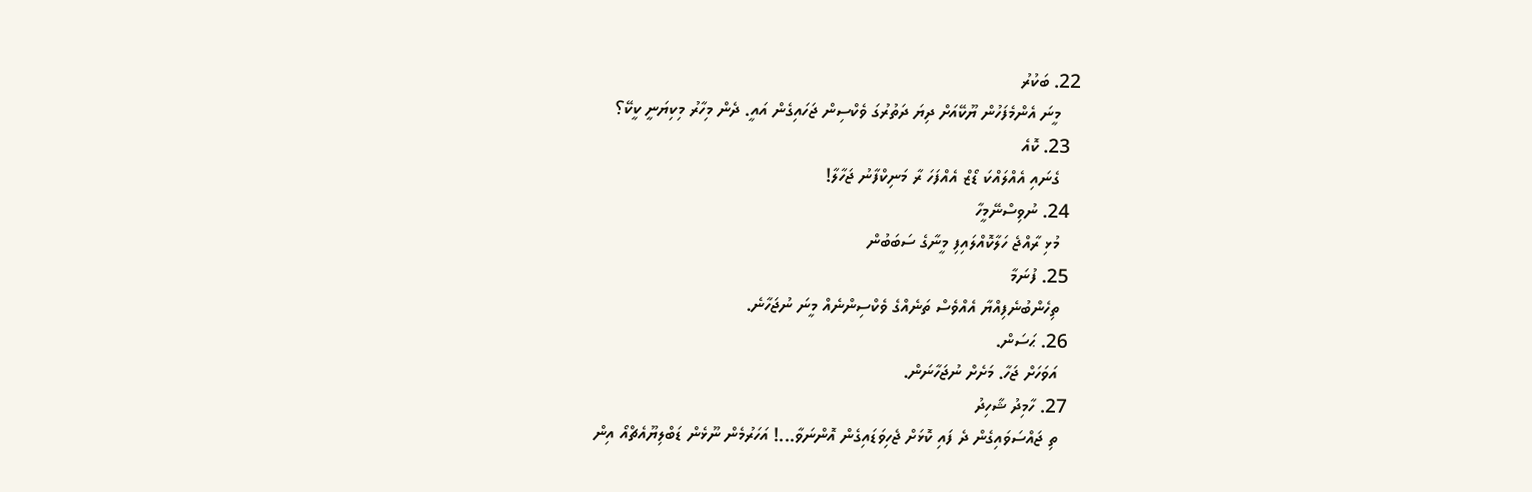22. ބަކުރު
    މީނަ އެންމެފަހުން ޔޫކޭއަށް ދިޔަ ދަތުރުގަ ވެކްސިން ޖަހައިގެން އައީ. ދެން މިހާރު މިކިޔަނީ ކީކޭ؟
  23. ކޮއެ
    ގެނައި އެއްލައްކަ ޑޯޒް އެއްފަހަ ރާ މަނިކްފާނު ޖަހާލާ!
  24. ނުވިސްނޭމީހާ
    މުޅި ރާއްޖެ ހަލާކޮއްލައިފި މީނާގެ ސަބަބުން
  25. ފުނަމާ
    ތިހެންބުނެފިއްޔާ އެއްވެސް ތަނެއްގެ ވެކްސިންނެއް މީނަ ނުޖަހާނެ.
  26. ޙަސަން.
    އަވަހަށް ޖަހާ. މަށެށް ނުޖަހާނަން.
  27. ހާމިދު ޝާހިދު
    ތި ޖައްސަވައިގެން ދެ ފައި ކޮޅަށް ޖެހިވަޑައިގެން އޮންނަވާ...! އަހަރުމެން ނޫޅެން ޑަބްލިޔޫއެޗްއޯ އިން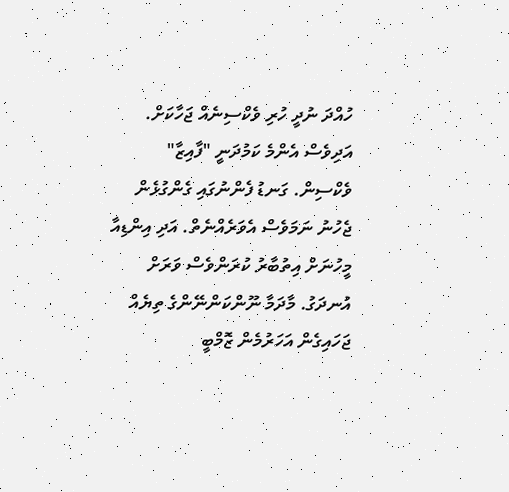ހުއްދަ ނުދީ ހުރި ވެކްސިނެއް ޖަހާކަށް. އަދިވެސް އެންމެ ކަމުދަނީ "ފާއިޒާ" ވެކްސިން. ގަނޑު ފެންނުގައި ގެންގުޅެން ޖެހުނު ނަމަވެސް އެވަރެއްނެތް. އަދި އިންޑިއާ މީހުނަށް އިތުބާރު ކުރަންވެސް ވަރަށް އުނދަގު. މާދަމާ ނޫންކަންނޭންގެ ތިޔެއް ޖަހައިގެން އަހަރުމެން ޒޮމްބީ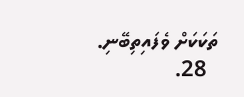ތަކަކަށް ވެފައިތިބޭނި.
  28.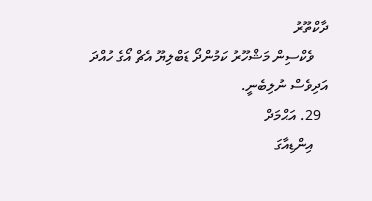ދާކްތޫރު
    ވެކްސިން މަޝްހޫރު ކަމުންދޯ ޑަބްލިޔޫ އެޗް އޯގެ ހުއްދަ އަދިވެސް ނުލިބެނީ.
  29. އަޙްމަދް
    އިންޑިއާގަ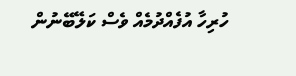ހުރިހާ އުފެއްދުމެއް ވެސް ކަލޭބޭނުން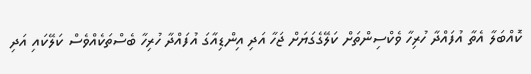ކޮއްބަލާ އެތާ އުފައްދާ ހުރިހާ ވެކްސިންތަށް ކަލޭގެގަޔަށް ޖަހާ އަދި އިންޑިއާގަ އުފައްދާ ހުރިހާ ބެސްތަކެއްވެސް ކަލޭކައި އަދި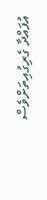އުފައްދާ ގެރިގުއިތަށްވެސް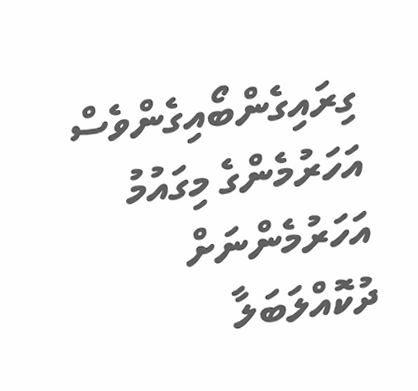ގިރައިގެންބޯއިގެންވެސް އަހަރުމެންގެ މިގައުމު އަހަރުމެންނަށް ދުކޮއްލަބަލާ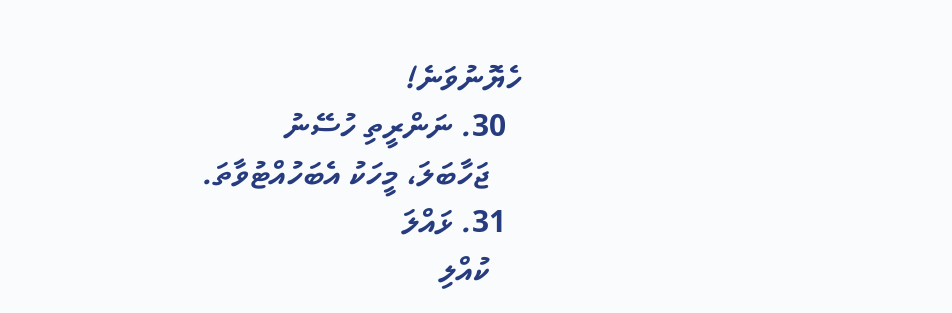ހެޔޮނުވަނެ!
  30. ނަންރީތި ހުސޭނު
    ޖަހާބަލަ، މީހަކު އެބަހުއްޓުވާތަ.
  31. ޅައްލަ
    ކުއްލި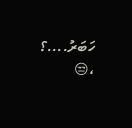ހަބަރު....؟ ،😒